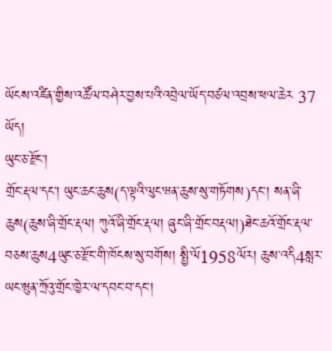ཡོངས་འཛིན་གྱིས་འཚོལ་བཤེར་བྱས་པའི་འབྲེལ་ཡོད་བཙལ་འབྲས་ཕལ་ཆེར 37 ཡོད།
ཡུང་ཅ་རྫོང་།
གྲོང་རྡལ་དང་། ཡུང་ཆང་ཆུས(ད་ལྟའི་ལུང་ཝན་ཆུས་སུ་གཏོགས)དང་། སན་ཞི་ཆུས(ཆུས་ཞི་གྲོང་རྡལ། ཀུའོ་ཞི་གྲོང་རྡལ། ཞུང་ཞི་གྲོང་བརྡལ།)ཐེང་ཆའོ་གྲོང་རྡལ་བཅས་ཆུས4ཡུང་ཅ་རྫོང་གི་ཁོངས་སུ་བགོས། སྤྱི་ལོ1958ལོར། ཆུས་འདི4སླར་ཡང་ཝུན་ཀྲོའུ་གྲོང་ཁྱེར་ལ་དབང་བ་དང་།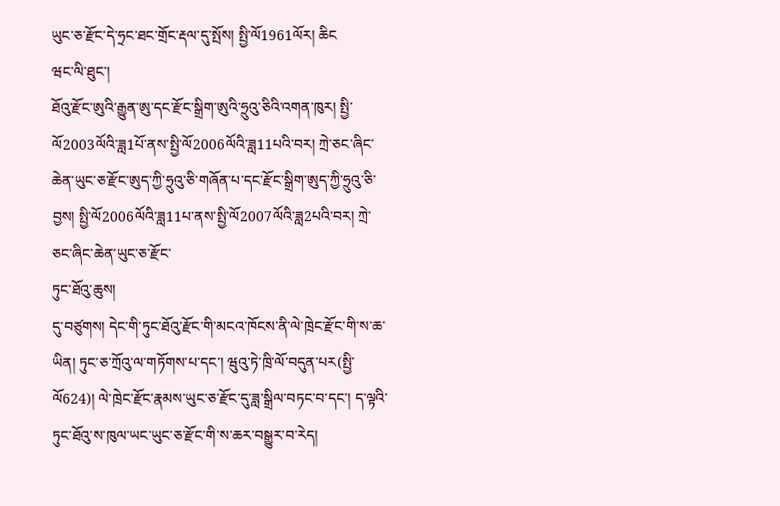ཡུང་ཅ་རྫོང་དེ་ཧྲང་ཐང་གྲོང་རྡལ་དུ་སྤོས། སྤྱི་ལོ1961ལོར། ཆིང
ཝང་ལི་ཐུང་།
ཐོའུ་རྫོང་ཨུའི་རྒྱུན་ཨུ་དང་རྫོང་སྒྲིག་ཨུའི་ཧྲུའུ་ཅིའི་འགན་ཁུར། སྤྱི་ལོ2003ལོའི་ཟླ1པོ་ནས་སྤྱི་ལོ2006ལོའི་ཟླ11པའི་བར། ཀྲེ་ཅང་ཞིང་ཆེན་ཡུང་ཅ་རྫོང་ཨུད་ཀྱི་ཧྲུའུ་ཅི་གཞོན་པ་དང་རྫོང་སྒྲིག་ཨུད་ཀྱི་ཧྲུའུ་ཅི་བྱས། སྤྱི་ལོ2006ལོའི་ཟླ11པ་ནས་སྤྱི་ལོ2007ལོའི་ཟླ2པའི་བར། ཀྲེ་ཅང་ཞིང་ཆེན་ཡུང་ཅ་རྫོང་
ཏུང་ཐོའུ་ཆུས།
དུ་བཙུགས། དེང་གི་ཏུང་ཐོའུ་རྫོང་གི་མངའ་ཁོངས་ནི་ལེ་ཁྲེང་རྫོང་གི་ས་ཆ་ཡིན། ཏུང་ཅ་ཀྲོའུ་ལ་གཏོགས་པ་དང་། ཝུའུ་ཏེ་ཁྲི་ལོ་བདུན་པར(སྤྱི་ལོ624)། ལེ་ཁྲེང་རྫོང་རྣམས་ཡུང་ཅ་རྫོང་དུ་ཟླ་སྒྲིལ་བཏང་བ་དང་། ད་ལྟའི་ཏུང་ཐོའུ་ས་ཁུལ་ཡང་ཡུང་ཅ་རྫོང་གི་ས་ཆར་བསྒྱུར་བ་རེད།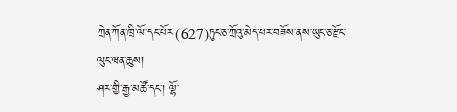ཀྲེན་ཀོན་ཁྲི་ལོ་དང་པོར(627)ཏུང་ཅ་ཀྲོའུ་མེད་པར་བཟོས་ནས་ཡུང་ཅ་རྫོང་
ལུང་ཝན་ཆུས།
ཤར་གྱི་རྒྱ་མཚོ་དང་། ལྷོ་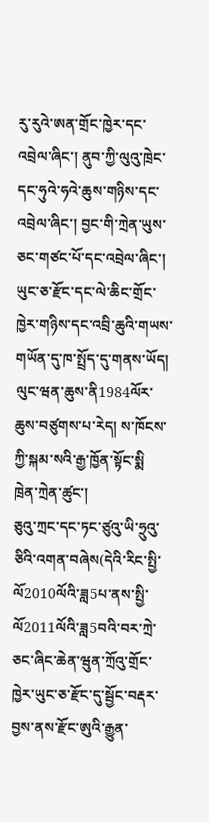རུ་རུའེ་ཨན་གྲོང་ཁྱེར་དང་འབྲེལ་ཞིང་། ནུབ་ཀྱི་ལུའུ་ཁྲེང་དང་ཧུའེ་ཧའེ་ཆུས་གཉིས་དང་འབྲེལ་ཞིང་། བྱང་གི་ཀྲེན་ཡུས་ཅང་གཙང་པོ་དང་འབྲེལ་ཞིང་། ཡུང་ཅ་རྫོང་དང་ལེ་ཆིང་གྲོང་ཁྱེར་གཉིས་དང་འབྲི་ཆུའི་གཡས་གཡོན་དུ་ཁ་སྤྲོད་དུ་གནས་ཡོད། ལུང་ཝན་ཆུས་ནི1984ལོར་ཆུས་བཙུགས་པ་རེད། ས་ཁོངས་ཀྱི་སྐམ་སའི་རྒྱ་ཁྱོན་སྟོང་སྨི
ཁྲེན་ཀྲེན་ཚུང་།
ཅུའུ་ཀྲང་དང་ཏང་ཙུའུ་ཡི་ཧྲུའུ་ཅིའི་འགན་བཞེས(དེའི་རིང་སྤྱི་ལོ2010ལོའི་ཟླ5པ་ནས་སྤྱི་ལོ2011ལོའི་ཟླ5བའི་བར་ཀྲེ་ཅང་ཞིང་ཆེན་ཝུན་ཀྲོའུ་གྲོང་ཁྱེར་ཡུང་ཅ་རྫོང་དུ་སྦྱོང་བརྡར་བྱས་ནས་རྫོང་ཨུའི་རྒྱུན་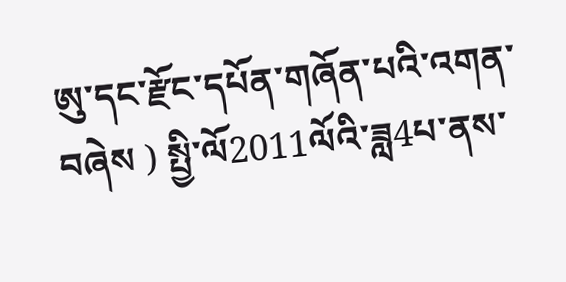ཨུ་དང་རྫོང་དཔོན་གཞོན་པའི་འགན་བཞེས ) སྤྱི་ལོ2011ལོའི་ཟླ4པ་ནས་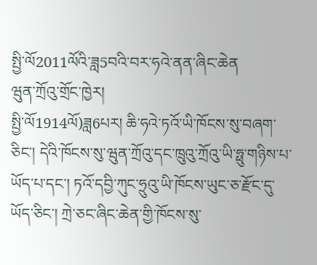སྤྱི་ལོ2011ལོའི་ཟླ5བའི་བར་ཧའེ་ནན་ཞིང་ཆེན
ཝུན་ཀྲོའུ་གྲོང་ཁྱེར།
སྤྱི་ལོ1914ལོ)ཟླ6པར། ཆི་ཧའེ་ཏའོ་ཡི་ཁོངས་སུ་བཞག་ཅིང་། དེའི་ཁོངས་སུ་ཝུན་ཀྲོའུ་དང་ཁྲུའུ་ཀྲོའུ་ཡི་ཧྥུ་གཉིས་པ་ཡོད་པ་དང་། ཏའོ་དབྱི་ཀུང་ཧྲུའུ་ཡི་ཁོངས་ཡུང་ཅ་རྫོང་དུ་ཡོད་ཅིང་། ཀྲེ་ཅང་ཞིང་ཆེན་གྱི་ཁོངས་སུ་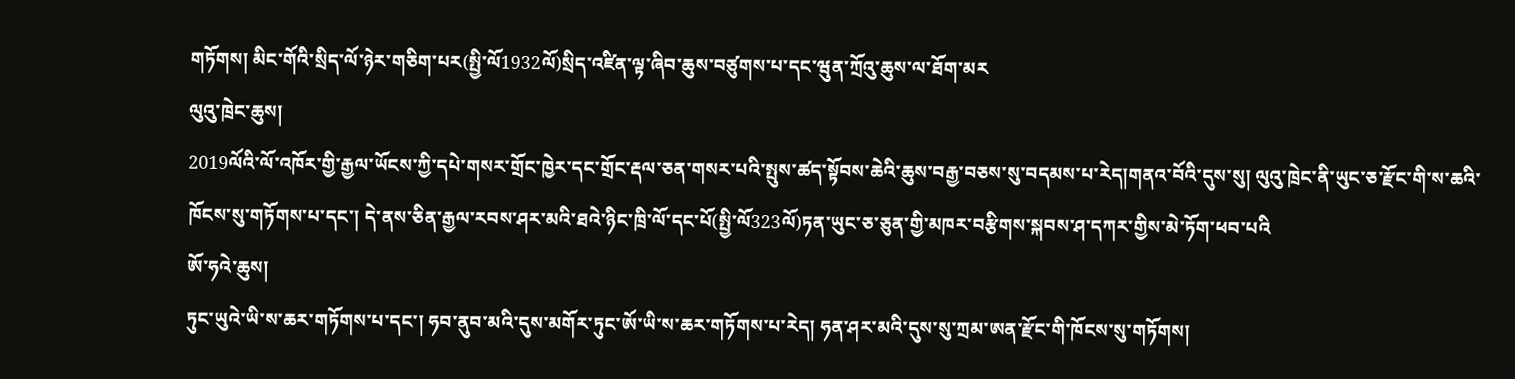གཏོགས། མིང་གོའི་སྲིད་ལོ་ཉེར་གཅིག་པར(སྤྱི་ལོ1932ལོ)སྲིད་འཛིན་ལྟ་ཞིབ་ཆུས་བཙུགས་པ་དང་ཝུན་ཀྲོའུ་ཆུས་ལ་ཐོག་མར
ལུའུ་ཁྲེང་ཆུས།
2019ལོའི་ལོ་འཁོར་གྱི་རྒྱལ་ཡོངས་ཀྱི་དཔེ་གསར་གྲོང་ཁྱེར་དང་གྲོང་རྡལ་ཅན་གསར་པའི་སྤུས་ཚད་སྟོབས་ཆེའི་ཆུས་བརྒྱ་བཅས་སུ་བདམས་པ་རེད།གནའ་བོའི་དུས་སུ། ལུའུ་ཁྲེང་ནི་ཡུང་ཅ་རྫོང་གི་ས་ཆའི་ཁོངས་སུ་གཏོགས་པ་དང་། དེ་ནས་ཅིན་རྒྱལ་རབས་ཤར་མའི་ཐའེ་ཉིང་ཁྲི་ལོ་དང་པོ(སྤྱི་ལོ323ལོ)ཏན་ཡུང་ཅ་ཅུན་གྱི་མཁར་བརྩིགས་སྐབས་ཤ་དཀར་གྱིས་མེ་ཏོག་ཕབ་པའི
ཨོ་ཧའེ་ཆུས།
ཏུང་ཡུའེ་ཡི་ས་ཆར་གཏོགས་པ་དང་། ཧབ་ནུབ་མའི་དུས་མགོར་ཏུང་ཨོ་ཡི་ས་ཆར་གཏོགས་པ་རེད། ཧན་ཤར་མའི་དུས་སུ་ཀྲམ་ཨན་རྫོང་གི་ཁོངས་སུ་གཏོགས།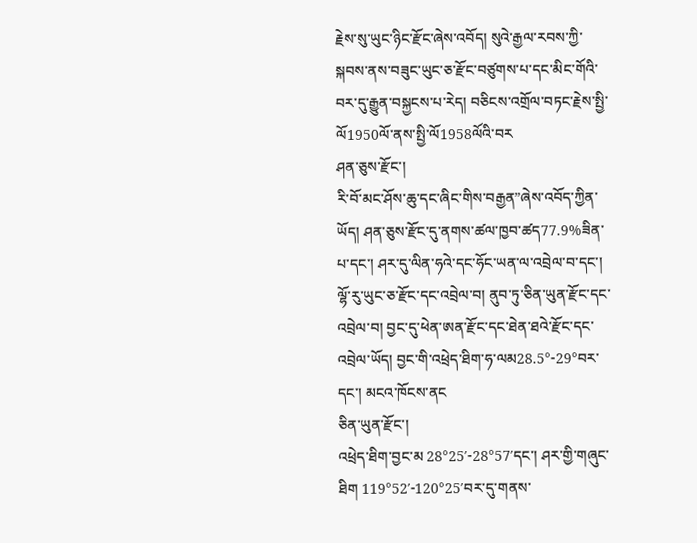རྗེས་སུ་ཡུང་ཉིང་རྫོང་ཞེས་འབོད། སུའེ་རྒྱལ་རབས་ཀྱི་སྐབས་ནས་བཟུང་ཡུང་ཅ་རྫོང་བཙུགས་པ་དང་མིང་གོའི་བར་དུ་རྒྱུན་བསྐྱངས་པ་རེད། བཅིངས་འགྲོལ་བཏང་རྗེས་སྤྱི་ལོ1950ལོ་ནས་སྤྱི་ལོ1958ལོའི་བར
ཤན་ཅུས་རྫོང་།
རི་བོ་མང་ཤོས་ཆུ་དང་ཞིང་གིས་བརྒྱན”ཞེས་འབོད་ཀྱིན་ཡོད། ཤན་ཅུས་རྫོང་དུ་ནགས་ཚལ་ཁྱབ་ཚད77.9%ཟིན་པ་དང་། ཤར་དུ་ལིན་ཧའེ་དང་ཧོང་ཡན་ལ་འབྲེལ་བ་དང་། ལྷོ་རུ་ཡུང་ཅ་རྫོང་དང་འབྲེལ་བ། ནུབ་ཏུ་ཅིན་ཡུན་རྫོང་དང་འབྲེལ་བ། བྱང་དུ་ཕེན་ཨན་རྫོང་དང་ཐེན་ཐའེ་རྫོང་དང་འབྲེལ་ཡོད། བྱང་གི་འཕྲེད་ཐིག་ཧ་ལམ28.5°-29°བར་དང་། མངའ་ཁོངས་ནང
ཅིན་ཡུན་རྫོང་།
འཕྲེད་ཐིག་བྱང་མ 28°25′-28°57′དང་། ཤར་གྱི་གཞུང་ཐིག 119°52′-120°25′བར་དུ་གནས་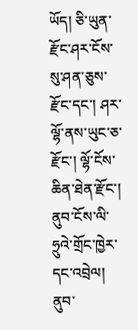ཡོད། ཅི་ཡུན་རྫོང་ཤར་ངོས་སུ་ཤན་ཅུས་རྫོང་དང་། ཤར་ལྷོ་ནས་ཡུང་ཅ་རྫོང་། ལྷོ་ངོས་ཆིན་ཐེན་རྫོང་། ནུབ་ངོས་ལི་ཧྲུའེ་གྲོང་ཁྱེར་དང་འབྲེལ། ནུབ་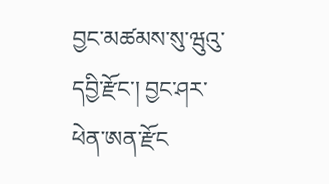བྱང་མཚམས་སུ་ཝུའུ་དབྱི་རྫོང་། བྱང་ཤར་ཕེན་ཨན་རྫོང